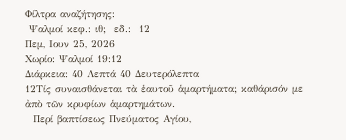Φίλτρα αναζήτησης:
 Ψαλμοί κεφ.: ιθ;  εδ.:  12
Πεμ, Ιουν 25, 2026
Χωρίο: Ψαλμοί 19:12
Διάρκεια: 40 Λεπτά 40 Δευτερόλεπτα
12Τίς συναισθάνεται τὰ ἑαυτοῦ ἁμαρτήματα; καθάρισόν με ἀπὸ τῶν κρυφίων ἁμαρτημάτων.
  Περί βαπτίσεως Πνεύματος Αγίου,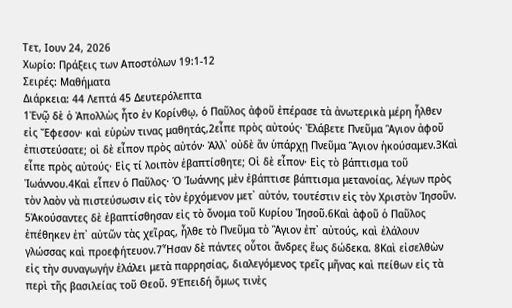Τετ, Ιουν 24, 2026
Χωρίο: Πράξεις των Αποστόλων 19:1-12
Σειρές: Μαθήματα
Διάρκεια: 44 Λεπτά 45 Δευτερόλεπτα
1Ἐνῷ δὲ ὁ Ἀπολλὼς ἦτο ἐν Κορίνθῳ, ὁ Παῦλος ἀφοῦ ἐπέρασε τὰ ἀνωτερικὰ μέρη ἦλθεν εἰς Ἔφεσον· καὶ εὑρὼν τινας μαθητάς,2εἶπε πρὸς αὐτούς· Ἐλάβετε Πνεῦμα Ἃγιον ἀφοῦ ἐπιστεύσατε; οἱ δὲ εἶπον πρὸς αὐτόν· Ἀλλ᾿ οὐδὲ ἄν ὑπάρχῃ Πνεῦμα Ἃγιον ἠκούσαμεν.3Καὶ εἶπε πρὸς αὐτούς· Εἰς τί λοιπὸν ἐβαπτίσθητε; Οἱ δὲ εἶπον· Εἰς τὸ βάπτισμα τοῦ Ἰωάννου.4Καὶ εἶπεν ὁ Παῦλος· Ὁ Ἰωάννης μὲν ἐβάπτισε βάπτισμα μετανοίας, λέγων πρὸς τὸν λαὸν νὰ πιστεύσωσιν εἰς τὸν ἐρχόμενον μετ᾿ αὐτόν, τουτέστιν εἰς τὸν Χριστὸν Ἰησοῦν. 5Ἀκούσαντες δὲ ἐβαπτίσθησαν εἰς τὸ ὄνομα τοῦ Κυρίου Ἰησοῦ.6Καὶ ἀφοῦ ὁ Παῦλος ἐπέθηκεν ἐπ᾿ αὐτῶν τὰς χεῖρας, ἦλθε τὸ Πνεῦμα τὸ Ἃγιον ἐπ᾿ αὐτούς, καὶ ἐλάλουν γλώσσας καὶ προεφήτευον.7Ἦσαν δὲ πάντες οὗτοι ἄνδρες ἕως δώδεκα. 8Καὶ εἰσελθὼν εἰς τὴν συναγωγήν ἐλάλει μετὰ παρρησίας, διαλεγόμενος τρεῖς μῆνας καὶ πείθων εἰς τὰ περὶ τῆς βασιλείας τοῦ Θεοῦ. 9Ἐπειδή ὅμως τινὲς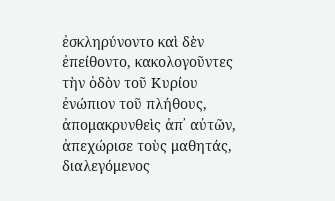ἐσκληρύνοντο καὶ δὲν ἐπείθοντο, κακολογοῦντες τὴν ὁδὸν τοῦ Κυρίου ἐνώπιον τοῦ πλήθους, ἀπομακρυνθεὶς ἀπ᾿ αὐτῶν, ἀπεχώρισε τοὺς μαθητάς, διαλεγόμενος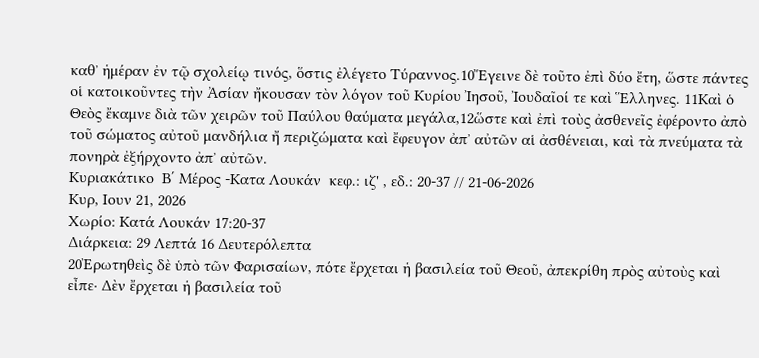καθ᾿ ἡμέραν ἐν τῷ σχολείῳ τινός, ὅστις ἐλέγετο Τύραννος.10Ἔγεινε δὲ τοῦτο ἐπὶ δύο ἔτη, ὥστε πάντες οἱ κατοικοῦντες τὴν Ἀσίαν ἤκουσαν τὸν λόγον τοῦ Κυρίου Ἰησοῦ, Ἰουδαῖοί τε καὶ Ἕλληνες. 11Καὶ ὁ Θεὸς ἔκαμνε διὰ τῶν χειρῶν τοῦ Παύλου θαύματα μεγάλα,12ὥστε καὶ ἐπὶ τοὺς ἀσθενεῖς ἐφέροντο ἀπὸ τοῦ σώματος αὐτοῦ μανδήλια ἤ περιζώματα καὶ ἔφευγον ἀπ᾿ αὐτῶν αἱ ἀσθένειαι, καὶ τὰ πνεύματα τὰ πονηρὰ ἐξήρχοντο ἀπ᾿ αὐτῶν.
Κυριακάτικο  Β΄ Μέρος -Κατα Λουκάν  κεφ.: ιζ' , εδ.: 20-37 // 21-06-2026
Κυρ, Ιουν 21, 2026
Χωρίο: Κατά Λουκάν 17:20-37
Διάρκεια: 29 Λεπτά 16 Δευτερόλεπτα
20Ἐρωτηθεὶς δὲ ὑπὸ τῶν Φαρισαίων, πότε ἔρχεται ἡ βασιλεία τοῦ Θεοῦ, ἀπεκρίθη πρὸς αὐτοὺς καὶ εἶπε· Δὲν ἔρχεται ἡ βασιλεία τοῦ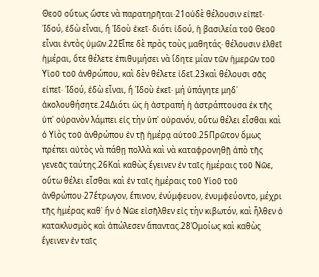Θεοῦ οὕτως ὥστε νὰ παρατηρῆται·21οὐδὲ θέλουσιν εἰπεῖ· Ἰδού, ἐδὼ εἶναι, ἤ Ἰδοὺ ἐκεῖ· διότι ἰδού, ἡ βασιλεία τοῦ Θεοῦ εἶναι ἐντὸς ὑμῶν.22Εἶπε δὲ πρὸς τοὺς μαθητάς· θέλουσιν ἐλθεῖ ἡμέραι, ὅτε θέλετε ἐπιθυμήσει νὰ ἴδητε μίαν τῶν ἡμερῶν τοῦ Υἱοῦ τοῦ ἀνθρώπου, καὶ δὲν θέλετε ἰδεῖ.23καὶ θέλουσι σᾶς εἰπεῖ· Ἰδού, ἐδὼ εἶναι, ἤ Ἰδοὺ ἐκεῖ· μή ὑπάγητε μηδ᾿ ἀκολουθήσητε.24Διότι ὡς ἡ ἀστραπή ἡ ἀστράπτουσα ἐκ τῆς ὑπ᾿ οὐρανὸν λάμπει εἰς τὴν ὑπ᾿ οὐρανόν, οὕτω θέλει εἶσθαι καὶ ὁ Υἱὸς τοῦ ἀνθρώπου ἐν τῇ ἡμέρᾳ αὑτοῦ.25Πρῶτον ὅμως πρέπει αὐτὸς νὰ πάθῃ πολλὰ καὶ νὰ καταφρονηθῇ ἀπὸ τῆς γενεᾶς ταύτης.26Καὶ καθὼς ἔγεινεν ἐν ταῖς ἡμέραις τοῦ Νῶε, οὕτω θέλει εἶσθαι καὶ ἐν ταῖς ἡμέραις τοῦ Υἱοῦ τοῦ ἀνθρώπου·27ἔτρωγον, ἔπινον, ἐνύμφευον, ἐνυμφεύοντο, μέχρι τῆς ἡμέρας καθ᾿ ἥν ὁ Νῶε εἰσῆλθεν εἰς τὴν κιβωτόν, καὶ ἦλθεν ὁ κατακλυσμὸς καὶ ἀπώλεσεν ἅπαντας.28Ὁμοίως καὶ καθὼς ἔγεινεν ἐν ταῖς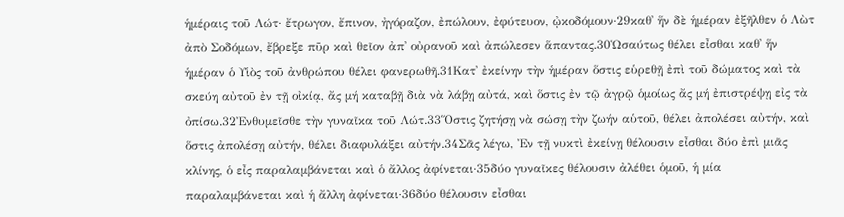ἡμέραις τοῦ Λώτ· ἔτρωγον, ἔπινον, ἠγόραζον, ἐπώλουν, ἐφύτευον, ᾠκοδόμουν·29καθ᾿ ἥν δὲ ἡμέραν ἐξῆλθεν ὁ Λὼτ ἀπὸ Σοδόμων, ἔβρεξε πῦρ καὶ θεῖον ἀπ᾿ οὐρανοῦ καὶ ἀπώλεσεν ἅπαντας.30Ὡσαύτως θέλει εἶσθαι καθ᾿ ἥν ἡμέραν ὁ Υἱὸς τοῦ ἀνθρώπου θέλει φανερωθῆ.31Κατ᾿ ἐκείνην τὴν ἡμέραν ὅστις εὑρεθῇ ἐπὶ τοῦ δώματος καὶ τὰ σκεύη αὐτοῦ ἐν τῇ οἰκίᾳ, ἄς μή καταβῇ διὰ νὰ λάβῃ αὐτά, καὶ ὅστις ἐν τῷ ἀγρῷ ὁμοίως ἄς μή ἐπιστρέψῃ εἰς τὰ ὀπίσω.32Ἐνθυμεῖσθε τὴν γυναῖκα τοῦ Λώτ.33Ὅστις ζητήσῃ νὰ σώσῃ τὴν ζωήν αὑτοῦ, θέλει ἀπολέσει αὐτήν, καὶ ὅστις ἀπολέσῃ αὐτήν, θέλει διαφυλάξει αὐτήν.34Σᾶς λέγω, Ἐν τῇ νυκτὶ ἐκείνῃ θέλουσιν εἶσθαι δύο ἐπὶ μιᾶς κλίνης, ὁ εἶς παραλαμβάνεται καὶ ὁ ἄλλος ἀφίνεται·35δύο γυναῖκες θέλουσιν ἀλέθει ὁμοῦ, ἡ μία παραλαμβάνεται καὶ ἡ ἄλλη ἀφίνεται·36δύο θέλουσιν εἶσθαι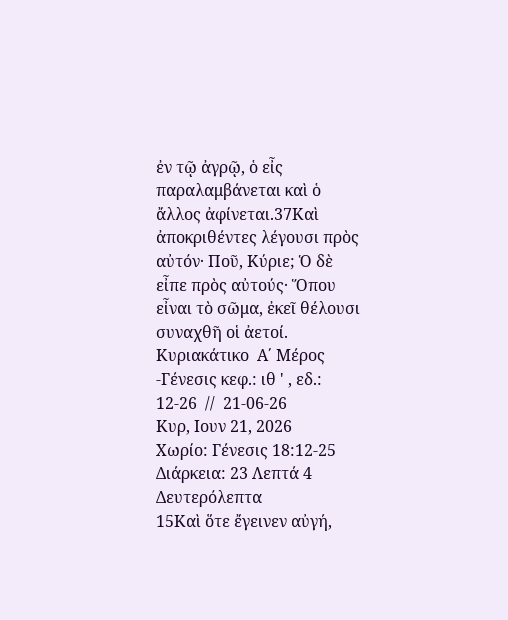ἐν τῷ ἀγρῷ, ὁ εἶς παραλαμβάνεται καὶ ὁ ἄλλος ἀφίνεται.37Καὶ ἀποκριθέντες λέγουσι πρὸς αὐτόν· Ποῦ, Κύριε; Ὁ δὲ εἶπε πρὸς αὐτούς· Ὅπου εἶναι τὸ σῶμα, ἐκεῖ θέλουσι συναχθῆ οἱ ἀετοί.
Κυριακάτικο  Α΄ Μέρος -Γένεσις κεφ.: ιθ ' , εδ.: 12-26  //  21-06-26
Κυρ, Ιουν 21, 2026
Χωρίο: Γένεσις 18:12-25
Διάρκεια: 23 Λεπτά 4 Δευτερόλεπτα
15Καὶ ὅτε ἔγεινεν αὐγή,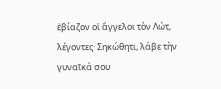ἐβίαζον οἱ ἄγγελοι τὸν Λώτ, λέγοντες· Σηκώθητι, λάβε τὴν γυναῖκά σου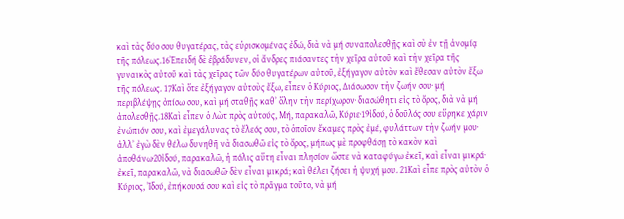καὶ τὰς δύο σου θυγατέρας, τὰς εὑρισκομένας ἐδώ, διὰ νὰ μή συναπολεσθῇς καὶ σὺ ἐν τῇ ἀνομίᾳ τῆς πόλεως.16Ἐπειδή δὲ ἐβράδυνεν, οἱ ἄνδρες πιάσαντες τὴν χεῖρα αὐτοῦ καὶ τὴν χεῖρα τῆς γυναικὸς αὐτοῦ καὶ τὰς χεῖρας τῶν δύο θυγατέρων αὐτοῦ, ἐξήγαγον αὐτὸν καὶ ἔθεσαν αὐτὸν ἔξω τῆς πόλεως. 17Καὶ ὅτε ἐξήγαγον αὐτοὺς ἔξω, εἶπεν ὁ Κύριος, Διάσωσον τὴν ζωήν σου· μή περιβλέψῃς ὀπίσω σου, καὶ μή σταθῇς καθ᾿ ὅλην τὴν περίχωρον· διασώθητι εἰς τὸ ὄρος, διὰ νὰ μή ἀπολεσθῇς.18Καὶ εἶπεν ὁ Λὼτ πρὸς αὐτούς, Μή, παρακαλῶ, Κύριε·19ἰδού, ὁ δοῦλός σου εὕρηκε χάριν ἐνώπιόν σου, καὶ ἐμεγάλυνας τὸ ἔλεός σου, τὸ ὁποῖον ἔκαμες πρὸς ἐμέ, φυλάττων τὴν ζωήν μου· ἀλλ᾿ ἐγὼ δὲν θέλω δυνηθῆ νὰ διασωθῶ εἰς τὸ ὄρος, μήπως μὲ προφθάσῃ τὸ κακὸν καὶ ἀποθάνω·20ἰδού, παρακαλῶ, ἡ πόλις αὕτη εἶναι πλησίον ὥστε νὰ καταφύγω ἐκεῖ, καὶ εἶναι μικρά· ἐκεῖ, παρακαλῶ, νὰ διασωθῶ· δὲν εἶναι μικρά; καὶ θέλει ζήσει ἡ ψυχή μου. 21Καὶ εἶπε πρὸς αὐτὸν ὁ Κύριος, Ἰδού, ἐπήκουσά σου καὶ εἰς τὸ πρᾶγμα τοῦτο, νὰ μή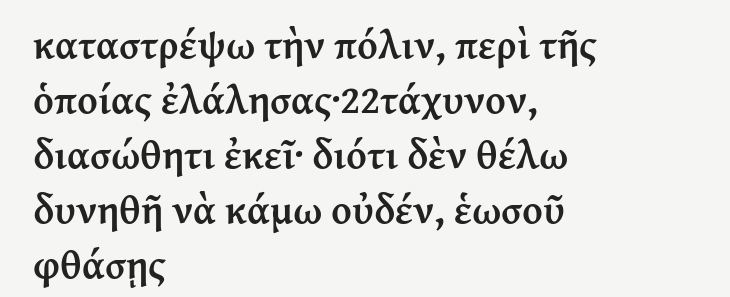καταστρέψω τὴν πόλιν, περὶ τῆς ὁποίας ἐλάλησας·22τάχυνον, διασώθητι ἐκεῖ· διότι δὲν θέλω δυνηθῆ νὰ κάμω οὐδέν, ἑωσοῦ φθάσῃς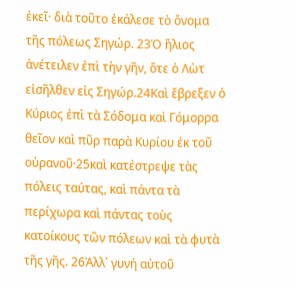ἐκεῖ· διὰ τοῦτο ἐκάλεσε τὸ ὄνομα τῆς πόλεως Σηγώρ. 23Ὁ ἥλιος ἀνέτειλεν ἐπὶ τὴν γῆν, ὅτε ὁ Λὼτ εἰσῆλθεν εἰς Σηγώρ.24Καὶ ἔβρεξεν ὁ Κύριος ἐπὶ τὰ Σόδομα καὶ Γόμορρα θεῖον καὶ πῦρ παρὰ Κυρίου ἐκ τοῦ οὐρανοῦ·25καὶ κατέστρεψε τὰς πόλεις ταύτας, καὶ πάντα τὰ περίχωρα καὶ πάντας τοὺς κατοίκους τῶν πόλεων καὶ τὰ φυτὰ τῆς γῆς. 26Ἀλλ᾿ γυνή αὐτοῦ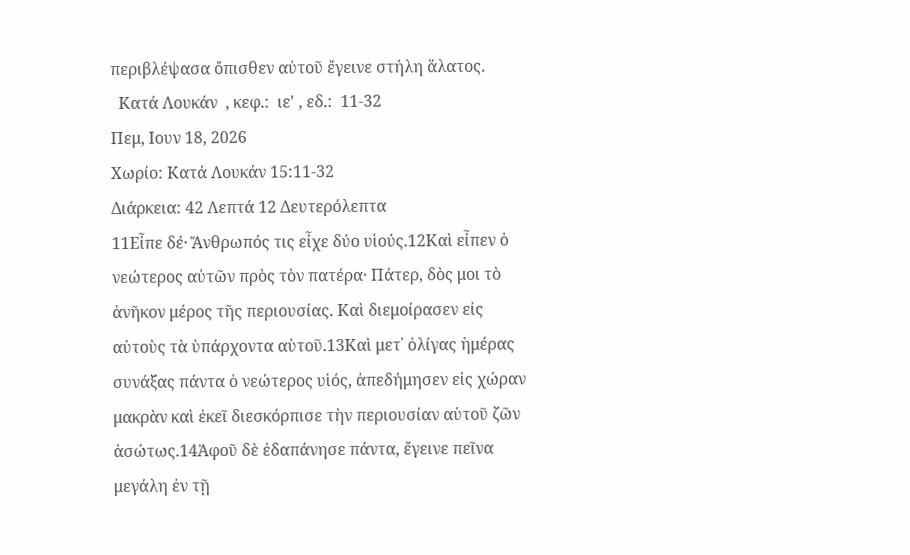περιβλέψασα ὄπισθεν αὐτοῦ ἔγεινε στήλη ἅλατος.
  Κατά Λουκάν  , κεφ.:  ιε' , εδ.:  11-32
Πεμ, Ιουν 18, 2026
Χωρίο: Κατά Λουκάν 15:11-32
Διάρκεια: 42 Λεπτά 12 Δευτερόλεπτα
11Εἶπε δέ· Ἄνθρωπός τις εἶχε δύο υἱούς.12Καὶ εἶπεν ὁ νεώτερος αὐτῶν πρὸς τὸν πατέρα· Πάτερ, δὸς μοι τὸ ἀνῆκον μέρος τῆς περιουσίας. Καὶ διεμοίρασεν εἰς αὐτοὺς τὰ ὑπάρχοντα αὑτοῦ.13Καὶ μετ᾿ ὀλίγας ἡμέρας συνάξας πάντα ὁ νεώτερος υἱός, ἀπεδήμησεν εἰς χώραν μακρὰν καὶ ἐκεῖ διεσκόρπισε τὴν περιουσίαν αὑτοῦ ζῶν ἀσώτως.14Ἀφοῦ δὲ ἐδαπάνησε πάντα, ἔγεινε πεῖνα μεγάλη ἐν τῇ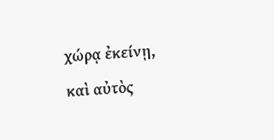χώρᾳ ἐκείνῃ, καὶ αὐτὸς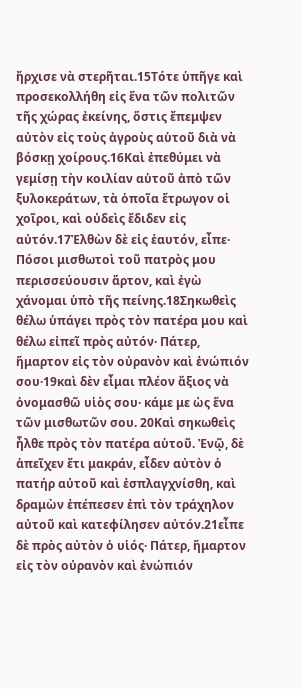ἤρχισε νὰ στερῆται.15Τότε ὑπῆγε καὶ προσεκολλήθη εἰς ἕνα τῶν πολιτῶν τῆς χώρας ἐκείνης, ὅστις ἔπεμψεν αὐτὸν εἰς τοὺς ἀγροὺς αὑτοῦ διὰ νὰ βόσκῃ χοίρους.16Καὶ ἐπεθύμει νὰ γεμίσῃ τὴν κοιλίαν αὑτοῦ ἀπὸ τῶν ξυλοκεράτων, τὰ ὁποῖα ἔτρωγον οἱ χοῖροι, καὶ οὐδεὶς ἔδιδεν εἰς αὐτόν.17Ἐλθὼν δὲ εἰς ἑαυτόν, εἶπε· Πόσοι μισθωτοὶ τοῦ πατρὸς μου περισσεύουσιν ἄρτον, καὶ ἐγὼ χάνομαι ὑπὸ τῆς πείνης.18Σηκωθεὶς θέλω ὑπάγει πρὸς τὸν πατέρα μου καὶ θέλω εἰπεῖ πρὸς αὐτόν· Πάτερ, ἥμαρτον εἰς τὸν οὐρανὸν καὶ ἐνώπιόν σου·19καὶ δὲν εἶμαι πλέον ἄξιος νὰ ὀνομασθῶ υἱὸς σου· κάμε με ὡς ἕνα τῶν μισθωτῶν σου. 20Καὶ σηκωθεὶς ἦλθε πρὸς τὸν πατέρα αὑτοῦ. Ἐνῷ, δὲ ἀπεῖχεν ἔτι μακράν, εἶδεν αὐτὸν ὁ πατήρ αὐτοῦ καὶ ἐσπλαγχνίσθη, καὶ δραμὼν ἐπέπεσεν ἐπὶ τὸν τράχηλον αὐτοῦ καὶ κατεφίλησεν αὐτόν.21εἶπε δὲ πρὸς αὐτὸν ὁ υἱός· Πάτερ, ἥμαρτον εἰς τὸν οὐρανὸν καὶ ἐνώπιόν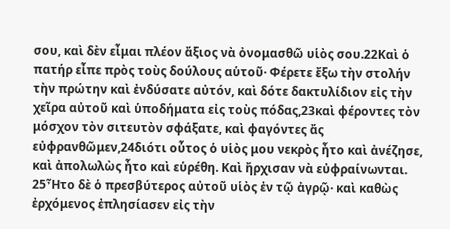σου, καὶ δὲν εἶμαι πλέον ἄξιος νὰ ὀνομασθῶ υἱὸς σου.22Καὶ ὁ πατήρ εἶπε πρὸς τοὺς δούλους αὑτοῦ· Φέρετε ἔξω τὴν στολήν τὴν πρώτην καὶ ἐνδύσατε αὐτόν, καὶ δότε δακτυλίδιον εἰς τὴν χεῖρα αὐτοῦ καὶ ὑποδήματα εἰς τοὺς πόδας,23καὶ φέροντες τὸν μόσχον τὸν σιτευτὸν σφάξατε, καὶ φαγόντες ἄς εὐφρανθῶμεν,24διότι οὗτος ὁ υἱὸς μου νεκρὸς ἦτο καὶ ἀνέζησε, καὶ ἀπολωλὼς ἦτο καὶ εὑρέθη. Καὶ ἤρχισαν νὰ εὐφραίνωνται. 25Ἦτο δὲ ὁ πρεσβύτερος αὐτοῦ υἱὸς ἐν τῷ ἀγρῷ· καὶ καθὼς ἐρχόμενος ἐπλησίασεν εἰς τὴν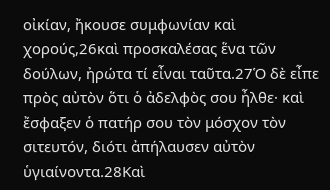οἰκίαν, ἤκουσε συμφωνίαν καὶ χορούς,26καὶ προσκαλέσας ἕνα τῶν δούλων, ἠρώτα τί εἶναι ταῦτα.27Ὁ δὲ εἶπε πρὸς αὐτὸν ὅτι ὁ ἀδελφὸς σου ἦλθε· καὶ ἔσφαξεν ὁ πατήρ σου τὸν μόσχον τὸν σιτευτόν, διότι ἀπήλαυσεν αὐτὸν ὑγιαίνοντα.28Καὶ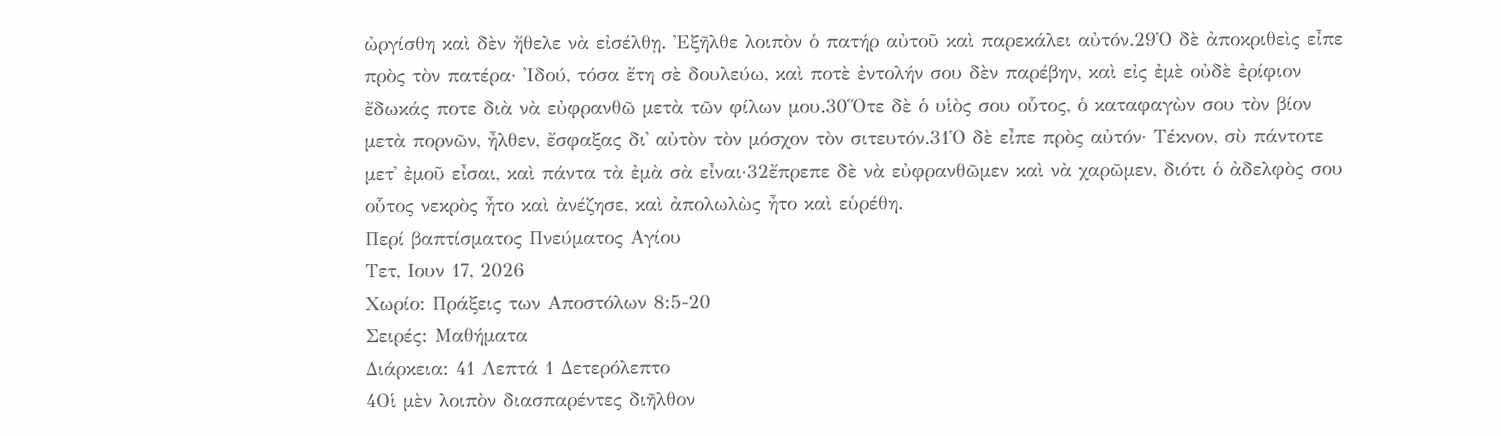ὠργίσθη καὶ δὲν ἤθελε νὰ εἰσέλθῃ. Ἐξῆλθε λοιπὸν ὁ πατήρ αὐτοῦ καὶ παρεκάλει αὐτόν.29Ὁ δὲ ἀποκριθεὶς εἶπε πρὸς τὸν πατέρα· Ἰδού, τόσα ἔτη σὲ δουλεύω, καὶ ποτὲ ἐντολήν σου δὲν παρέβην, καὶ εἰς ἐμὲ οὐδὲ ἐρίφιον ἔδωκάς ποτε διὰ νὰ εὐφρανθῶ μετὰ τῶν φίλων μου.30Ὅτε δὲ ὁ υἱὸς σου οὗτος, ὁ καταφαγὼν σου τὸν βίον μετὰ πορνῶν, ἦλθεν, ἔσφαξας δι᾿ αὐτὸν τὸν μόσχον τὸν σιτευτόν.31Ὁ δὲ εἶπε πρὸς αὐτόν· Τέκνον, σὺ πάντοτε μετ᾿ ἐμοῦ εἶσαι, καὶ πάντα τὰ ἐμὰ σὰ εἶναι·32ἔπρεπε δὲ νὰ εὐφρανθῶμεν καὶ νὰ χαρῶμεν, διότι ὁ ἀδελφὸς σου οὗτος νεκρὸς ἦτο καὶ ἀνέζησε, καὶ ἀπολωλὼς ἦτο καὶ εὑρέθη.
Περί βαπτίσματος Πνεύματος Αγίου
Τετ, Ιουν 17, 2026
Χωρίο: Πράξεις των Αποστόλων 8:5-20
Σειρές: Μαθήματα
Διάρκεια: 41 Λεπτά 1 Δετερόλεπτο
4Οἱ μὲν λοιπὸν διασπαρέντες διῆλθον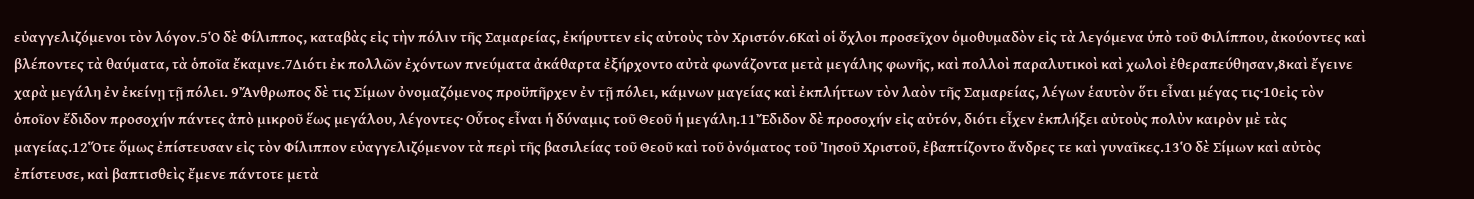εὐαγγελιζόμενοι τὸν λόγον.5Ὁ δὲ Φίλιππος, καταβὰς εἰς τὴν πόλιν τῆς Σαμαρείας, ἐκήρυττεν εἰς αὐτοὺς τὸν Χριστόν.6Καὶ οἱ ὄχλοι προσεῖχον ὁμοθυμαδὸν εἰς τὰ λεγόμενα ὑπὸ τοῦ Φιλίππου, ἀκούοντες καὶ βλέποντες τὰ θαύματα, τὰ ὁποῖα ἔκαμνε.7Διότι ἐκ πολλῶν ἐχόντων πνεύματα ἀκάθαρτα ἐξήρχοντο αὐτὰ φωνάζοντα μετὰ μεγάλης φωνῆς, καὶ πολλοὶ παραλυτικοὶ καὶ χωλοὶ ἐθεραπεύθησαν,8καὶ ἔγεινε χαρὰ μεγάλη ἐν ἐκείνῃ τῇ πόλει. 9Ἄνθρωπος δὲ τις Σίμων ὀνομαζόμενος προϋπῆρχεν ἐν τῇ πόλει, κάμνων μαγείας καὶ ἐκπλήττων τὸν λαὸν τῆς Σαμαρείας, λέγων ἑαυτὸν ὅτι εἶναι μέγας τις·10εἰς τὸν ὁποῖον ἔδιδον προσοχήν πάντες ἀπὸ μικροῦ ἕως μεγάλου, λέγοντες· Οὗτος εἶναι ἡ δύναμις τοῦ Θεοῦ ἡ μεγάλη.11Ἔδιδον δὲ προσοχήν εἰς αὐτόν, διότι εἶχεν ἐκπλήξει αὐτοὺς πολὺν καιρὸν μὲ τὰς μαγείας.12Ὅτε ὅμως ἐπίστευσαν εἰς τὸν Φίλιππον εὐαγγελιζόμενον τὰ περὶ τῆς βασιλείας τοῦ Θεοῦ καὶ τοῦ ὀνόματος τοῦ Ἰησοῦ Χριστοῦ, ἐβαπτίζοντο ἄνδρες τε καὶ γυναῖκες.13Ὁ δὲ Σίμων καὶ αὐτὸς ἐπίστευσε, καὶ βαπτισθεὶς ἔμενε πάντοτε μετὰ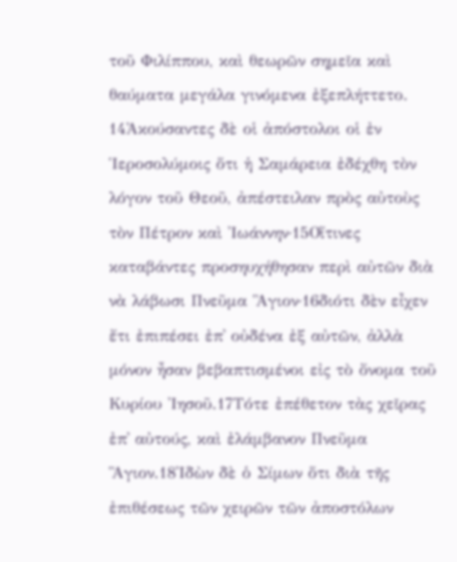τοῦ Φιλίππου, καὶ θεωρῶν σημεῖα καὶ θαύματα μεγάλα γινόμενα ἐξεπλήττετο. 14Ἀκούσαντες δὲ οἱ ἀπόστολοι οἱ ἐν Ἱεροσολύμοις ὅτι ἡ Σαμάρεια ἐδέχθη τὸν λόγον τοῦ Θεοῦ, ἀπέστειλαν πρὸς αὐτοὺς τὸν Πέτρον καὶ Ἰωάννην·15Οἵτινες καταβάντες προσηυχήθησαν περὶ αὐτῶν διὰ νὰ λάβωσι Πνεῦμα Ἃγιον·16διότι δὲν εἶχεν ἔτι ἐπιπέσει ἐπ᾿ οὐδένα ἐξ αὐτῶν, ἀλλὰ μόνον ἦσαν βεβαπτισμένοι εἰς τὸ ὄνομα τοῦ Κυρίου Ἰησοῦ.17Τότε ἐπέθετον τὰς χεῖρας ἐπ᾿ αὐτούς, καὶ ἐλάμβανον Πνεῦμα Ἃγιον.18Ἰδὼν δὲ ὁ Σίμων ὅτι διὰ τῆς ἐπιθέσεως τῶν χειρῶν τῶν ἀποστόλων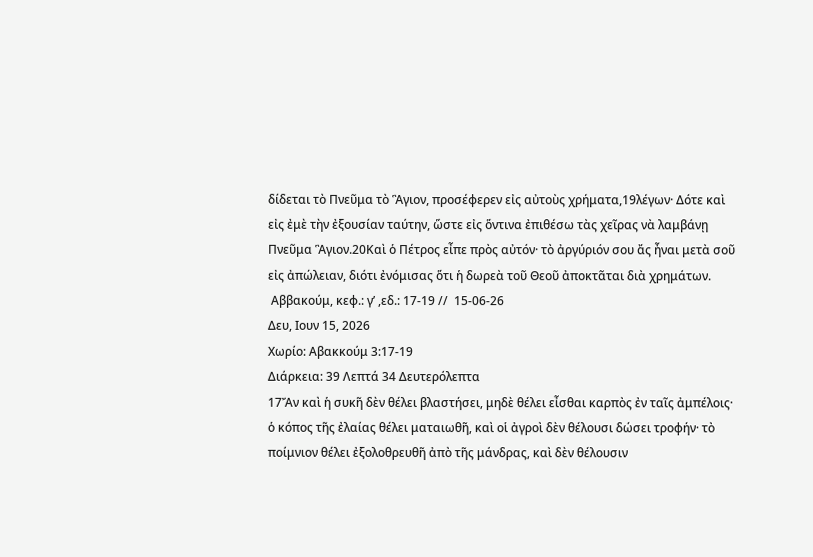δίδεται τὸ Πνεῦμα τὸ Ἃγιον, προσέφερεν εἰς αὐτοὺς χρήματα,19λέγων· Δότε καὶ εἰς ἐμὲ τὴν ἐξουσίαν ταύτην, ὥστε εἰς ὅντινα ἐπιθέσω τὰς χεῖρας νὰ λαμβάνῃ Πνεῦμα Ἃγιον.20Καὶ ὁ Πέτρος εἶπε πρὸς αὐτόν· τὸ ἀργύριόν σου ἄς ἦναι μετὰ σοῦ εἰς ἀπώλειαν, διότι ἐνόμισας ὅτι ἡ δωρεὰ τοῦ Θεοῦ ἀποκτᾶται διὰ χρημάτων.
 Αββακούμ, κεφ.: γ’ ,εδ.: 17-19 //  15-06-26
Δευ, Ιουν 15, 2026
Χωρίο: Αβακκούμ 3:17-19
Διάρκεια: 39 Λεπτά 34 Δευτερόλεπτα
17Ἄν καὶ ἡ συκῆ δὲν θέλει βλαστήσει, μηδὲ θέλει εἶσθαι καρπὸς ἐν ταῖς ἀμπέλοις· ὁ κόπος τῆς ἐλαίας θέλει ματαιωθῆ, καὶ οἱ ἀγροὶ δὲν θέλουσι δώσει τροφήν· τὸ ποίμνιον θέλει ἐξολοθρευθῆ ἀπὸ τῆς μάνδρας, καὶ δὲν θέλουσιν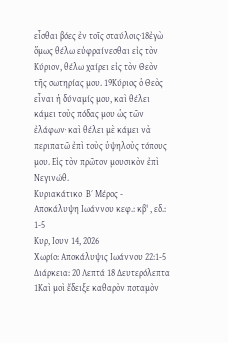εἶσθαι βόες ἐν τοῖς σταύλοις·18ἐγὼ ὅμως θέλω εὐφραίνεσθαι εἰς τὸν Κύριον, θέλω χαίρει εἰς τὸν Θεὸν τῆς σωτηρίας μου. 19Κύριος ὁ Θεὸς εἶναι ἡ δύναμίς μου, καὶ θέλει κάμει τοὺς πόδας μου ὡς τῶν ἐλάφων· καὶ θέλει μὲ κάμει νὰ περιπατῶ ἐπὶ τοὺς ὑψηλοὺς τόπους μου. Εἰς τὸν πρῶτον μουσικὸν ἐπὶ Νεγινώθ.
Κυριακάτικο  Β΄ Μέρος -   Αποκάλυψη Ιωάννου κεφ.: κβ' , εδ.: 1-5
Κυρ, Ιουν 14, 2026
Χωρίο: Αποκάλυψις Ιωάννου 22:1-5
Διάρκεια: 20 Λεπτά 18 Δευτερόλεπτα
1Καὶ μοὶ ἔδειξε καθαρὸν ποταμὸν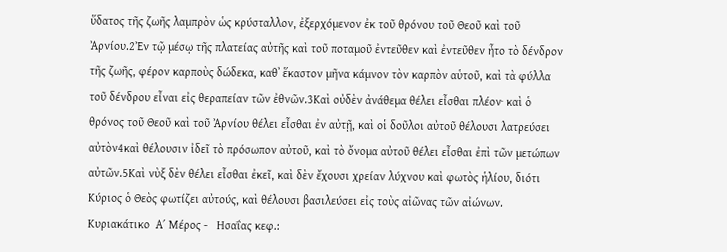ὕδατος τῆς ζωῆς λαμπρὸν ὡς κρύσταλλον, ἐξερχόμενον ἐκ τοῦ θρόνου τοῦ Θεοῦ καὶ τοῦ Ἀρνίου.2Ἐν τῷ μέσῳ τῆς πλατείας αὐτῆς καὶ τοῦ ποταμοῦ ἐντεῦθεν καὶ ἐντεῦθεν ἦτο τὸ δένδρον τῆς ζωῆς, φέρον καρποὺς δώδεκα, καθ᾿ ἕκαστον μῆνα κάμνον τὸν καρπὸν αὑτοῦ, καὶ τὰ φύλλα τοῦ δένδρου εἶναι εἰς θεραπείαν τῶν ἐθνῶν.3Καὶ οὐδὲν ἀνάθεμα θέλει εἶσθαι πλέον· καὶ ὁ θρόνος τοῦ Θεοῦ καὶ τοῦ Ἀρνίου θέλει εἶσθαι ἐν αὐτῇ, καὶ οἱ δοῦλοι αὐτοῦ θέλουσι λατρεύσει αὐτὸν4καὶ θέλουσιν ἰδεῖ τὸ πρόσωπον αὐτοῦ, καὶ τὸ ὄνομα αὐτοῦ θέλει εἶσθαι ἐπὶ τῶν μετώπων αὐτῶν.5Καὶ νὺξ δὲν θέλει εἶσθαι ἐκεῖ, καὶ δὲν ἔχουσι χρείαν λύχνου καὶ φωτὸς ἡλίου, διότι Κύριος ὁ Θεὸς φωτίζει αὐτούς, καὶ θέλουσι βασιλεύσει εἰς τοὺς αἰῶνας τῶν αἰώνων.
Κυριακάτικο  Α΄ Μέρος -   Ησαΐας κεφ.: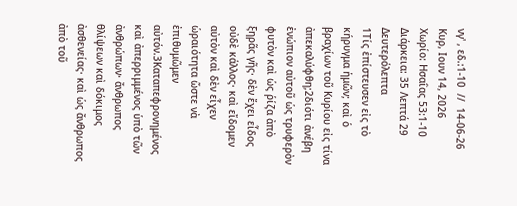νγ' , εδ.:1-10  //  14-06-26
Κυρ, Ιουν 14, 2026
Χωρίο: Ησαΐας 53:1-10
Διάρκεια: 35 Λεπτά 29 Δευτερόλεπτα
1Τίς ἐπίστευσεν εἰς τὸ κήρυγμα ἡμῶν; καὶ ὁ βραχίων τοῦ Κυρίου εἰς τίνα ἀπεκαλύφθη;2διότι ἀνέβη ἐνώπιον αὐτοῦ ὡς τρυφερὸν φυτὸν καὶ ὡς ῥίζα ἀπὸ ξηρᾶς γῆς· δὲν ἔχει εἶδος οὐδὲ κάλλος· καὶ εἴδομεν αὐτὸν καὶ δὲν εἶχεν ὡραιότητα ὥστε νὰ ἐπιθυμῶμεν αὐτόν.3Καταπεφρονημένος καὶ ἀπερριμμένος ὑπὸ τῶν ἀνθρώπων· ἄνθρωπος θλίψεων καὶ δόκιμος ἀσθενείας· καὶ ὡς ἄνθρωπος ἀπὸ τοῦ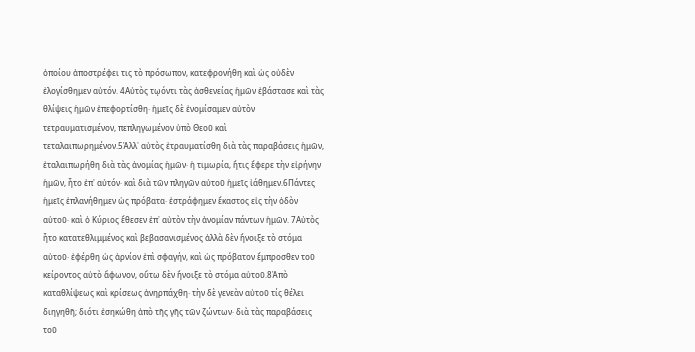ὁποίου ἀποστρέφει τις τὸ πρόσωπον, κατεφρονήθη καὶ ὡς οὐδὲν ἐλογίσθημεν αὐτόν. 4Αὐτὸς τῳόντι τὰς ἀσθενείας ἡμῶν ἐβάστασε καὶ τὰς θλίψεις ἡμῶν ἐπεφορτίσθη· ἡμεῖς δὲ ἐνομίσαμεν αὐτὸν τετραυματισμένον, πεπληγωμένον ὑπὸ Θεοῦ καὶ τεταλαιπωρημένον.5Ἀλλ᾿ αὐτὸς ἐτραυματίσθη διὰ τὰς παραβάσεις ἡμῶν, ἐταλαιπωρήθη διὰ τὰς ἀνομίας ἡμῶν· ἡ τιμωρία, ἥτις ἔφερε τὴν εἰρήνην ἡμῶν, ἦτο ἐπ᾿ αὐτόν· καὶ διὰ τῶν πληγῶν αὐτοῦ ἡμεῖς ἰάθημεν.6Πάντες ἡμεῖς ἐπλανήθημεν ὡς πρόβατα· ἐστράφημεν ἕκαστος εἰς τὴν ὁδὸν αὑτοῦ· καὶ ὁ Κύριος ἔθεσεν ἐπ᾿ αὐτὸν τὴν ἀνομίαν πάντων ἡμῶν. 7Αὐτὸς ἦτο κατατεθλιμμένος καὶ βεβασανισμένος ἀλλὰ δὲν ἤνοιξε τὸ στόμα αὑτοῦ· ἐφέρθη ὡς ἀρνίον ἐπὶ σφαγήν, καὶ ὡς πρόβατον ἔμπροσθεν τοῦ κείροντος αὐτὸ ἄφωνον, οὕτω δὲν ἤνοιξε τὸ στόμα αὑτοῦ.8Ἀπὸ καταθλίψεως καὶ κρίσεως ἀνηρπάχθη· τὴν δὲ γενεὰν αὐτοῦ τίς θέλει διηγηθῆ; διότι ἐσηκώθη ἀπὸ τῆς γῆς τῶν ζώντων· διὰ τὰς παραβάσεις τοῦ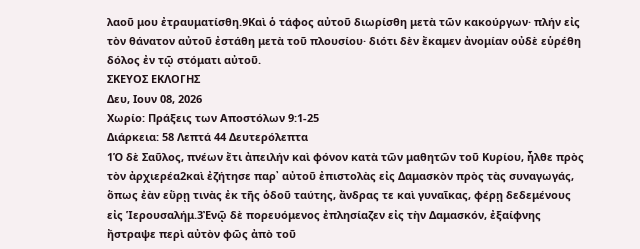λαοῦ μου ἐτραυματίσθη.9Καὶ ὁ τάφος αὐτοῦ διωρίσθη μετὰ τῶν κακούργων· πλήν εἰς τὸν θάνατον αὐτοῦ ἐστάθη μετὰ τοῦ πλουσίου· διότι δὲν ἔκαμεν ἀνομίαν οὐδὲ εὑρέθη δόλος ἐν τῷ στόματι αὐτοῦ.
ΣΚΕΥΟΣ ΕΚΛΟΓΗΣ
Δευ, Ιουν 08, 2026
Χωρίο: Πράξεις των Αποστόλων 9:1-25
Διάρκεια: 58 Λεπτά 44 Δευτερόλεπτα
1Ὁ δὲ Σαῦλος, πνέων ἔτι ἀπειλήν καὶ φόνον κατὰ τῶν μαθητῶν τοῦ Κυρίου, ἦλθε πρὸς τὸν ἀρχιερέα2καὶ ἐζήτησε παρ᾿ αὐτοῦ ἐπιστολὰς εἰς Δαμασκὸν πρὸς τὰς συναγωγάς, ὅπως ἐὰν εὕρῃ τινὰς ἐκ τῆς ὁδοῦ ταύτης, ἄνδρας τε καὶ γυναῖκας, φέρῃ δεδεμένους εἰς Ἱερουσαλήμ.3Ἐνῷ δὲ πορευόμενος ἐπλησίαζεν εἰς τὴν Δαμασκόν, ἐξαίφνης ἤστραψε περὶ αὐτὸν φῶς ἀπὸ τοῦ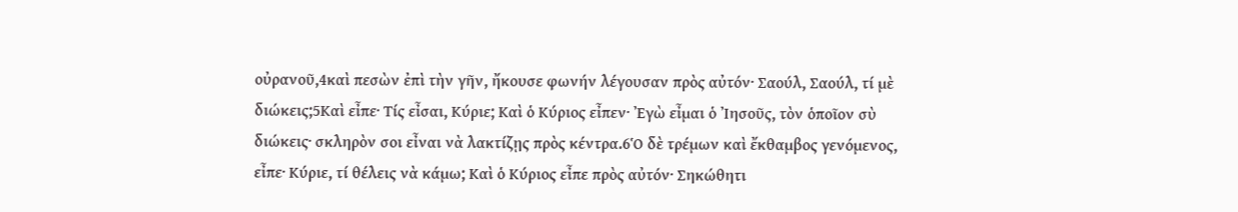οὐρανοῦ,4καὶ πεσὼν ἐπὶ τὴν γῆν, ἤκουσε φωνήν λέγουσαν πρὸς αὐτόν· Σαούλ, Σαούλ, τί μὲ διώκεις;5Καὶ εἶπε· Τίς εἶσαι, Κύριε; Καὶ ὁ Κύριος εἶπεν· Ἐγὼ εἶμαι ὁ Ἰησοῦς, τὸν ὁποῖον σὺ διώκεις· σκληρὸν σοι εἶναι νὰ λακτίζῃς πρὸς κέντρα.6Ὁ δὲ τρέμων καὶ ἔκθαμβος γενόμενος, εἶπε· Κύριε, τί θέλεις νὰ κάμω; Καὶ ὁ Κύριος εἶπε πρὸς αὐτόν· Σηκώθητι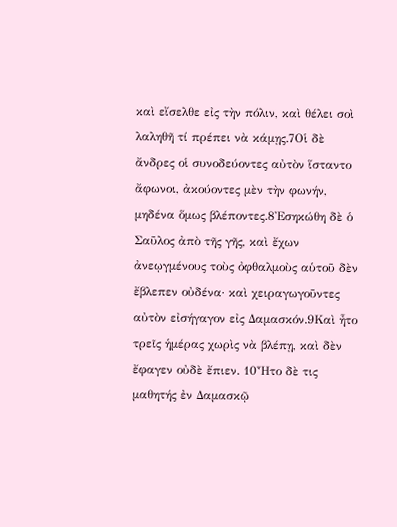καὶ εἴσελθε εἰς τὴν πόλιν, καὶ θέλει σοὶ λαληθῆ τί πρέπει νὰ κάμῃς.7Οἱ δὲ ἄνδρες οἱ συνοδεύοντες αὐτὸν ἵσταντο ἄφωνοι, ἀκούοντες μὲν τὴν φωνήν, μηδένα ὅμως βλέποντες.8Ἐσηκώθη δὲ ὁ Σαῦλος ἀπὸ τῆς γῆς, καὶ ἔχων ἀνεῳγμένους τοὺς ὀφθαλμοὺς αὑτοῦ δὲν ἔβλεπεν οὐδένα· καὶ χειραγωγοῦντες αὐτὸν εἰσήγαγον εἰς Δαμασκόν.9Καὶ ἦτο τρεῖς ἡμέρας χωρὶς νὰ βλέπῃ, καὶ δὲν ἔφαγεν οὐδὲ ἔπιεν. 10Ἦτο δὲ τις μαθητής ἐν Δαμασκῷ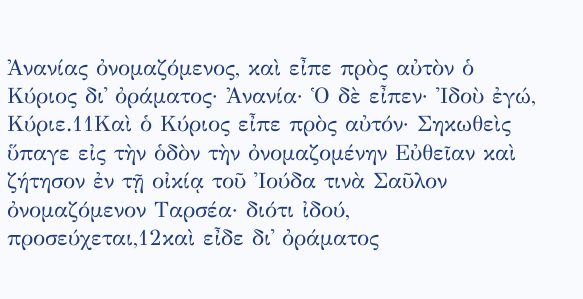Ἀνανίας ὀνομαζόμενος, καὶ εἶπε πρὸς αὐτὸν ὁ Κύριος δι᾿ ὀράματος· Ἀνανία· Ὁ δὲ εἶπεν· Ἰδοὺ ἐγώ, Κύριε.11Καὶ ὁ Κύριος εἶπε πρὸς αὐτόν· Σηκωθεὶς ὕπαγε εἰς τὴν ὁδὸν τὴν ὀνομαζομένην Εὐθεῖαν καὶ ζήτησον ἐν τῇ οἰκίᾳ τοῦ Ἰούδα τινὰ Σαῦλον ὀνομαζόμενον Ταρσέα· διότι ἰδού, προσεύχεται,12καὶ εἶδε δι᾿ ὀράματος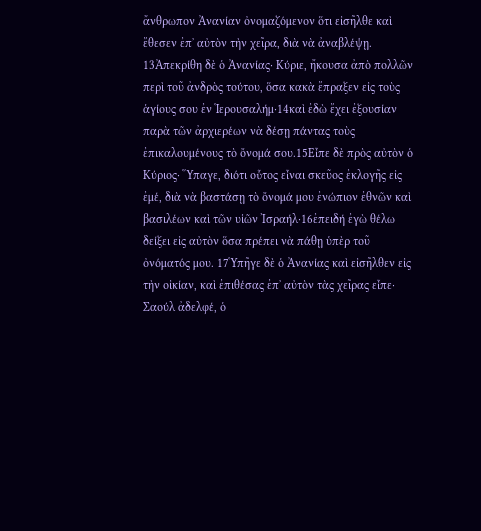ἄνθρωπον Ἀνανίαν ὀνομαζόμενον ὅτι εἰσῆλθε καὶ ἔθεσεν ἐπ᾿ αὐτὸν τὴν χεῖρα, διὰ νὰ ἀναβλέψῃ. 13Ἀπεκρίθη δὲ ὁ Ἀνανίας· Κύριε, ἤκουσα ἀπὸ πολλῶν περὶ τοῦ ἀνδρὸς τούτου, ὅσα κακὰ ἔπραξεν εἰς τοὺς ἁγίους σου ἐν Ἱερουσαλήμ·14καὶ ἐδὼ ἔχει ἐξουσίαν παρὰ τῶν ἀρχιερέων νὰ δέσῃ πάντας τοὺς ἐπικαλουμένους τὸ ὄνομά σου.15Εἶπε δὲ πρὸς αὐτὸν ὁ Κύριος· Ὕπαγε, διότι οὗτος εἶναι σκεῦος ἐκλογῆς εἰς ἐμέ, διὰ νὰ βαστάσῃ τὸ ὄνομά μου ἐνώπιον ἐθνῶν καὶ βασιλέων καὶ τῶν υἱῶν Ἰσραήλ·16ἐπειδή ἐγὼ θέλω δείξει εἰς αὐτὸν ὅσα πρέπει νὰ πάθῃ ὑπὲρ τοῦ ὀνόματός μου. 17Ὑπῆγε δὲ ὁ Ἀνανίας καὶ εἰσῆλθεν εἰς τὴν οἰκίαν, καὶ ἐπιθέσας ἐπ᾿ αὐτὸν τὰς χεῖρας εἶπε· Σαούλ ἀδελφέ, ὁ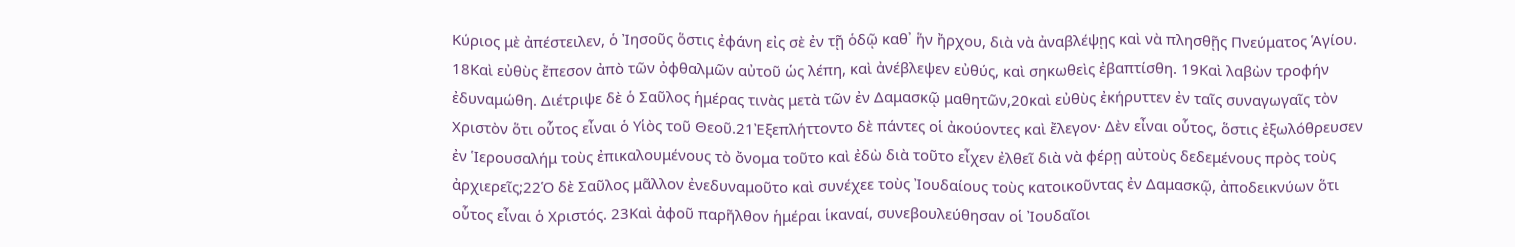Κύριος μὲ ἀπέστειλεν, ὁ Ἰησοῦς ὅστις ἐφάνη εἰς σὲ ἐν τῇ ὁδῷ καθ᾿ ἥν ἤρχου, διὰ νὰ ἀναβλέψῃς καὶ νὰ πλησθῇς Πνεύματος Ἁγίου. 18Καὶ εὐθὺς ἔπεσον ἀπὸ τῶν ὀφθαλμῶν αὐτοῦ ὡς λέπη, καὶ ἀνέβλεψεν εὐθύς, καὶ σηκωθεὶς ἐβαπτίσθη. 19Καὶ λαβὼν τροφήν ἐδυναμώθη. Διέτριψε δὲ ὁ Σαῦλος ἡμέρας τινὰς μετὰ τῶν ἐν Δαμασκῷ μαθητῶν,20καὶ εὐθὺς ἐκήρυττεν ἐν ταῖς συναγωγαῖς τὸν Χριστὸν ὅτι οὗτος εἶναι ὁ Υἱὸς τοῦ Θεοῦ.21Ἐξεπλήττοντο δὲ πάντες οἱ ἀκούοντες καὶ ἔλεγον· Δὲν εἶναι οὗτος, ὅστις ἐξωλόθρευσεν ἐν Ἱερουσαλήμ τοὺς ἐπικαλουμένους τὸ ὄνομα τοῦτο καὶ ἐδὼ διὰ τοῦτο εἶχεν ἐλθεῖ διὰ νὰ φέρῃ αὐτοὺς δεδεμένους πρὸς τοὺς ἀρχιερεῖς;22Ὁ δὲ Σαῦλος μᾶλλον ἐνεδυναμοῦτο καὶ συνέχεε τοὺς Ἰουδαίους τοὺς κατοικοῦντας ἐν Δαμασκῷ, ἀποδεικνύων ὅτι οὗτος εἶναι ὁ Χριστός. 23Καὶ ἀφοῦ παρῆλθον ἡμέραι ἱκαναί, συνεβουλεύθησαν οἱ Ἰουδαῖοι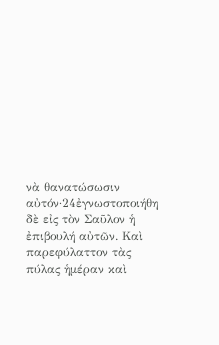νὰ θανατώσωσιν αὐτόν·24ἐγνωστοποιήθη δὲ εἰς τὸν Σαῦλον ἡ ἐπιβουλή αὐτῶν. Καὶ παρεφύλαττον τὰς πύλας ἡμέραν καὶ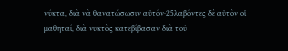νύκτα, διὰ νὰ θανατώσωσιν αὐτόν·25λαβόντες δὲ αὐτὸν οἱ μαθηταί, διὰ νυκτὸς κατεβίβασαν διὰ τοῦ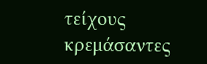τείχους κρεμάσαντες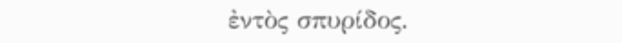ἐντὸς σπυρίδος.